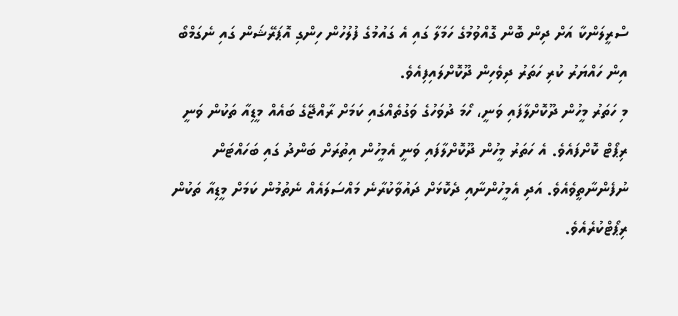ސްރީލަންކާ އަށް ދިން ބޮން ގޮއްވުމުގެ ހަމަލާ ގައި އެ ގައުމުގެ ފުލުހުން ހިންގި އޮޕަރޭޝަން ގައި ނެގަމްބޯ އިން ހައްޔަރު ކުރި ހަތަރު ދިވެހިން ދޫކޮށްލައިފިއެވެ.
މި ހަތަރު މީހުން ދޫކޮށްލާފައި ވަނީ، ހޯމަ ދުވަހުގެ ވަގުތެއްގައި ކަމަށް ރާއްޖޭގެ ބައެއް މީޑިއާ ތަކުން ވަނީ ރިޕޯޓް ކޮށްފައެވެ. އެ ހަތަރު މީހުން ދޫކޮށްލާފައި ވަނީ އެމީހުން އިތުރަށް ބަންދު ގައި ބަހައްޓަން ނުފެންނާތީވެއެވެ. އަދި އެމީހުންނާއި ދެކޮޅަށް ދައުވާކުރާނެ މައްސަލައެއް ނެތުމުން ކަމަށް މީޑިއާ ތަކުން ރިޕޯޓްކުރެއެވެ.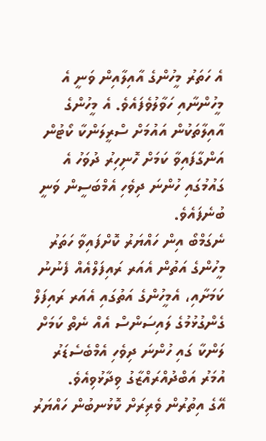އެ ހަތަރު މީހުންގެ އާއިލާއިން ވަނީ އެ މީހުންނާއި ހަވާލުވެފައެވެ. އެ މީހުންގެ އާއިލާތަކުން އައުމަށް ސްރީލަންކާ ކޯޓުން އަންގާފައިވާ ކަމަށް ހޮނިހިރު ދުވަހު އެ ގައުމުގައި ހުންނަ ދިވެހި އެމްބަސީން ވަނީ ބުނެފައެވެ.
ނެގަމްބޯ އިން ހައްޔަރު ކޮށްފައިވާ ހަތަރު މީހުންގެ އަތުން އެއަރ ރައިފަލްއެއް ފެނުނު ކަމަށާއި، އެމީހުންގެ އަތުގައި އެއަރ ރައިފަލް ގެންގުޅުމުގެ ލައިސަންސް އެއް ނެތް ކަމަށް ލަންކާ ގައި ހުންނަ ދިވެހި އެމްބެސެޑަރު އުމަރު އަބްދުއްރައްޒާގު ވިދާޅުވިއެވެ.
އޭގެ އިތުރުން ވެރިރަށް ކޮޅުނބުން ހައްޔަރު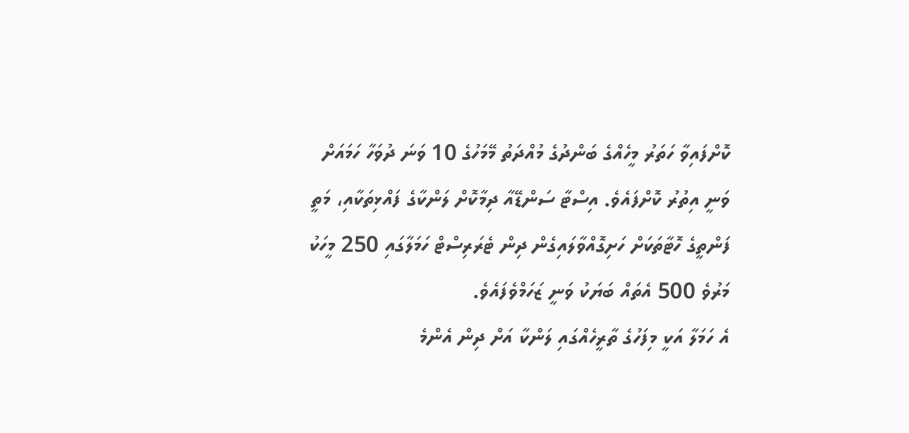ކޮށްފައިވާ ހަތަރު މީހެއްގެ ބަންދުގެ މުއްދަތު މޭމަހުގެ 10 ވަނަ ދުވަހާ ހަމައަށް ވަނީ އިތުރު ކޮށްފައެވެ. އިސްޓާ ސަންޑޭއާ ދިމާކޮށް ލަންކާގެ ފައްޅިތަކާއި، މަތީ ފަންތީގެ ހޮޓާތަކަށް ހަށިގޮއްވާލައިގެން ދިން ޓެރަރިސްޓް ހަމަލާގައި 250 މީހަކު މަރުވެ 500 އެތައް ބަޔަކު ވަނީ ޒަހަމްވެފައެވެ.
އެ ހަމަލާ އަކީ މިފަހުގެ ތާރީހެއްގައި ލަންކާ އަށް ދިން އެންމެ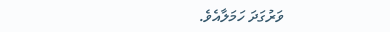ވަރުގަދަ ހަމަލާއެވެ.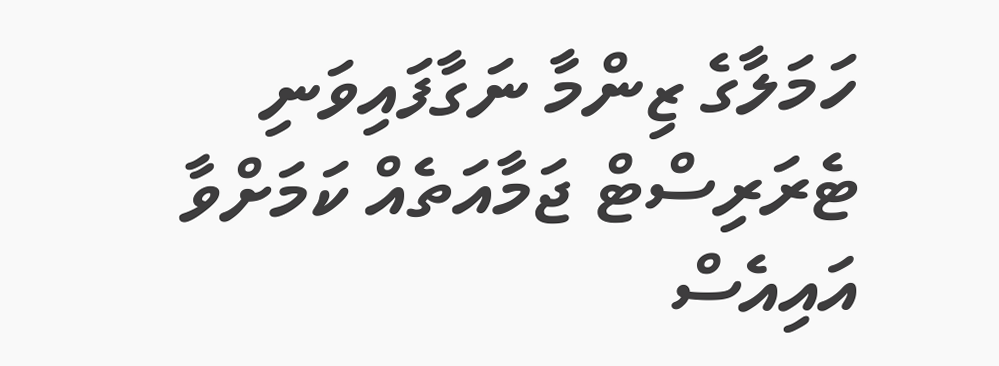ހަމަލާގެ ޒިންމާ ނަގާފައިވަނި ޓެރަރިސްޓް ޖަމާއަތެއް ކަމަށްވާ އައިއެސް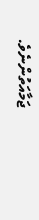ޖަމާއަތުންނެވެ.